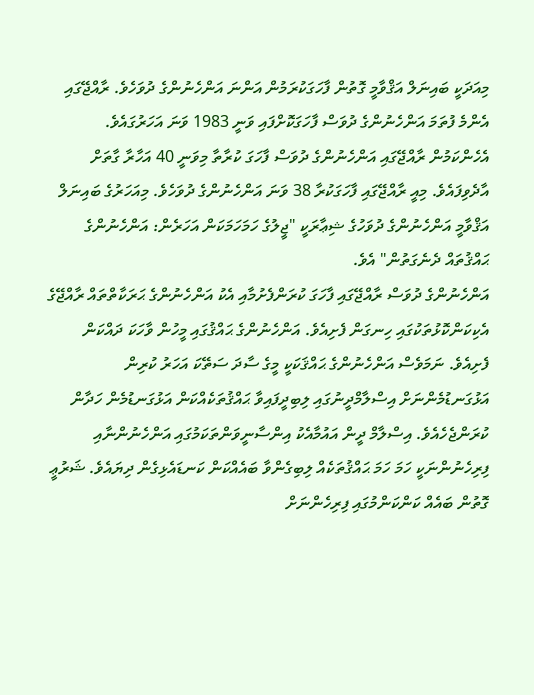މިއަދަކީ ބައިނަލް އަޤްވާމީ ގޮތުން ފާހަގަކުރަމުން އަންނަ އަންހެނުންގެ ދުވަހެވެ. ރާއްޖޭގައި އެންމެ ފުތަމަ އަންހެނުންގެ ދުވަސް ފާހަގަކޮށްފައި ވަނީ 1983 ވަނަ އަހަރުގައެވެ. އެހެންކަމުން ރާއްޖޭގައި އަންހެނުންގެ ދުވަސް ފާހަގަ ކުރާތާ މިވަނީ 40 އަހާރާ ގާތަށް އާދެވިފައެވެ. މިއީ ރާއްޖޭގައި ފާހަގަކުރާ 38 ވަނަ އަންހެނުންގެ ދުވަހެވެ. މިއަހަރުގެ ބައިނަލް އަޤްވާމީ އަންހެނުންގެ ދުވަހުގެ ޝިޢާރަކީ "ޖީލުގެ ހަމަހަމަކަން އަހަރެން: އަންހެނުންގެ ޙައްޤުތައް ދެނެގަތުން" އެވެ.
އަންހެނުންގެ ދުވަސް ރާއްޖޭގައި ފާހަގަ ކުރަންފެށުމާއި އެކު އަންހެނުންގެ ޙަރަކާތްތައް ރާއްޖޭގެ އެކިކަންކޮޅުތަކުގައި ހިނގަން ފެށިއެވެ. އަންހެނުންގެ ޙައްޤުގައި މީހުން ވާހަކަ ދައްކަން ފެށިއެވެ. ނަމަވެސް އަންހެނުންގެ ޙައްޤަކަކީ މީގެ ސާދަ ސަތޭކަ އަހަރު ކުރިން އަޅުގަނޑުމެންނަށް އިސްލާމްދީނުގައި ލިބިދީފައިވާ ޙައްޤުތަކެއްކަން އަޅުގަނޑުމެން ހަދާން ކުރަންޖެހެއެވެ. އިސްލާމް ދީން އައުމާއެކު އިންސާނީވަންތަކަމުގައި އަންހެނުންނާއި ފިރިހެނުންނަކީ ހަމަ ހަމަ ޙައްޤުތަކެއް ލިބިގެންވާ ބައެއްކަން ކަނޑައެޅިގެން ދިޔައެވެ. ޝަރުޢީ ގޮތުން ބައެއް ކަންކަންމުގައި ފިރިހެންނަށް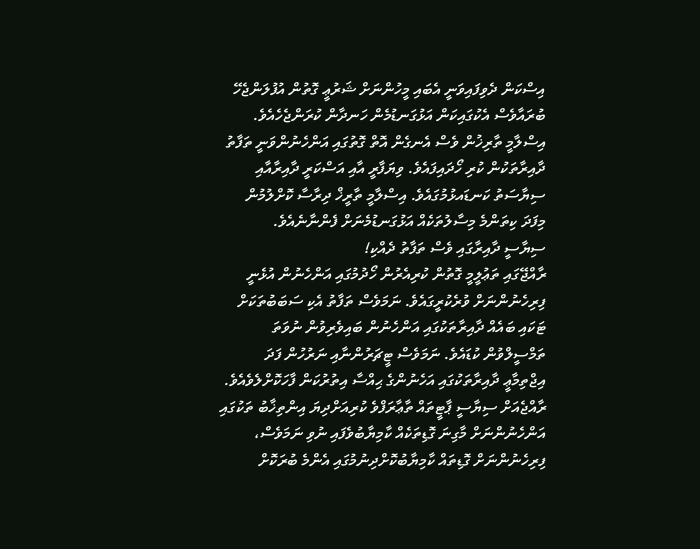އިސްކަން ދެވިފައިވަނީ އެބައި މީހުންނަށް ޝަރުޢީ ގޮތުން އުފުލަންޖެހޭ ބުރައާވެސް އެކުގައިކަން އަޅުގަނޑުމެން ހަނދާން ކުރަންޖެހެއެވެ. އިސްލާމީ ތާރިޚުން ވެސް އެނގެން އޮތް ގޮތުގައި އަންހެނުންވަނީ ތަފާތު ދާއިރާތަކުން ކުރި ހޯދައިފައެވެ. ވިޔަފާރީ އާއި އަސްކަރީ ދާއިރާއާއި ސިޔާސަތު ކަނޑައޅުމުގައެވެ. އިސްލާމީ ތާރީޚް ދިރާސާ ކޮށްލުމުން މިފަދަ ކިތަންމެ މިސާލުތަކެއް އަޅުގަނޑުމެނަށް ފެންނާނެއެވެ.
ސިޔާސީ ދާއިރާގައި ވެސް ތަފާތު ދެއްކި!
ރާއްޖޭގައި ތަޢުލީމީ ގޮތުން ކުރިއެރުން ހޯދުމުގައި އަންހެނުން އުޅެނީ ފިރިހެނުންނަށް ވުރެކުރީގައެވެ. ނަމަވެސް ތަފާތު އެކި ސަބަބުތަކަށް ޓަކައި ބައެއް ދާއިރާތަކުގައި އަންހެނުން ބައިވެރިވުން ނުވަތަ ތަމްސީލްވުން ކުޑައެވެ. ނަމަވެސް ޓީޗަރުންނާއި ނަރުހުން ފަދަ އިޖްތިމާޢީ ދާއިރާތަކުގައި އަހެނުންގެ ޙިއްސާ އިތުރުކަން ފާހަކޮށްލެވެއެވެ.
ރާއްޖެއަށް ސިޔާސީ ޕާޓީތައް ތާޢާރަފްވެ ކުރިއަށްދިޔަ އިންތިޚާބު ތަކުގައި އަންހެނުންނަށް މާގިނަ ގޮޑިތަކެއް ކާމިޔާބުވެފައި ނުވި ނަމަވެސް، ފިރިހެނުންނަށް ގޮޑިތައް ކާމިޔާބުކޮށްދިނުމުގައި އެންމެ ބުރަކޮށް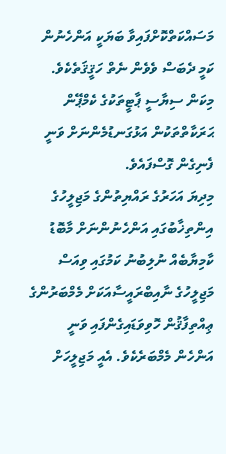މަސައްކަތްކޮށްފައިވާ ބަޔަކީ އަންހެނުން ކަމީ ދެބަސް ވެވެން ނެތް ހަޤީޤަތެކެވެ. މިކަން ސިޔާސީ ޕާޓީތަކުގެ ކެމްޕޭން ޙަރަކާތްތަކުން އަޅުގަނޑުމެންނަށް ވަނީ ފެނިގެން ގޮސްފައެވެ.
މިދިޔަ އަހަރުގެ ރައްޔިތުންގެ މަޖިލީހުގެ އިންތިޚާބުގައި އަންހެނުންނަށް މާބޮޑު ކާމިޔާބެއް ނުލިބުނު ކަމުގައި ވިއަސް މަޖިލީހުގެ ނާއިބްރައީސާއަކަށް މެމްބަރުންގެ ޢިއްތިފާޤުން ހޮވިވަޑައިގެންފައި ވަނީ އަންހެން މެމްބަރެކެވެ. އެއީ މަޖިލީހަށް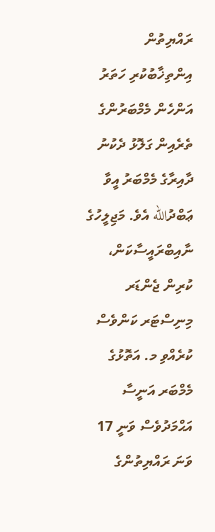ރައްޔިތުން އިންތިޚާބުކުރި ހަތަރު އަންހެން މެމްބަރުންގެ ތެރެއިން ގަލޮޅު ދެކުނު ދާއިރާގެ މެމްބަރު އީވާ ޢަބްދުالله އެވެ. މަޖިލީހުގެ ނާއިބްރައީސާކަން، ކުރިން ޖެންޑަރ މިނިސްޓަރ ކަންވެސް ކުރެއްވި މ. އަތޮޅުގެ މެމްބަރ އަނީސާ އަޙްމަދުވެސް ވަނީ 17 ވަނަ ރައްޔިތުންގެ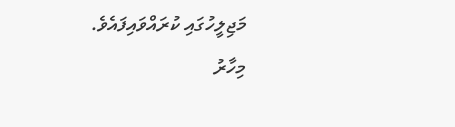މަޖިލީހުގައި ކުރައްވައިފައެވެ.
މިހާރު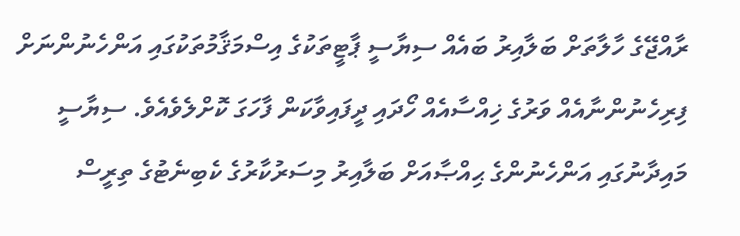ރާއްޖޭގެ ހާލާތަށް ބަލާއިރު ބައެއް ސިޔާސީ ޕާޓީތަކުގެ އިސްމަޤާމުތަކުގައި އަންހެނުންނަށް ފިރިހެނުންނާއެއް ވަރުގެ ޚިއްސާއެއް ހޯދައި ދީފައިވާކަން ފާހަގަ ކޮށްލެވެއެވެ. ސިޔާސީ މައިދާނުގައި އަންހެނުންގެ ޙިއްޞާއަށް ބަލާއިރު މިސަރުކާރުގެ ކެބިނެޓުގެ ތިރީސް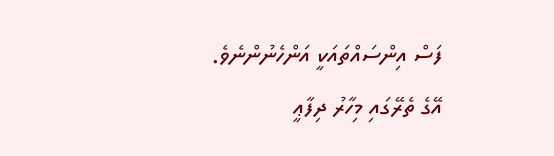ފަސް އިންސައްތައަކީ އަންހެނުންނެވެ. އޭގެ ތެރޭގައި މިހާރު ދިފާޢީ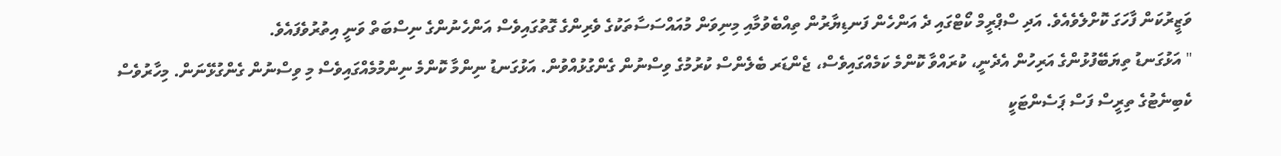ވަޒީރުކަން ފާހަގަ ކޮށްލެވެއެވެ. އަދި ސްޕްރީމް ކޯޓްގައި ދެ އަންހެން ފަނޑިޔާރުން ތިއްބެވުމާއި މިނިވަން މުއައްސަސާތަކުގެ ވެރިންގެ ގޮތުގައިވެސް އަންހެނުންގެ ނިސްބަތް ވަނީ އިތުރުވެފައެވެ.
" އަޅުގަނޑު ތިޔަބޭފުޅުންގެ އަރިހުން އެދެނީ، ކުރައްވާ ކޮންމެ ކަމެއްގައިވެސް، ޖެންޑަރ ބެލެންސް ކުރުމުގެ ވިސްނުން ގެންގުޅުއްވުން. އަޅުގަނޑު ނިންމާ ކޮންމެ ނިންމުމެއްގައިވެސް މި ވިސްނުން ގެންގުޅޭނަން. މިހާރުވެސް ކެބިނެޓުގެ ތިރީސް ފަސް ޕަސެންޓަކީ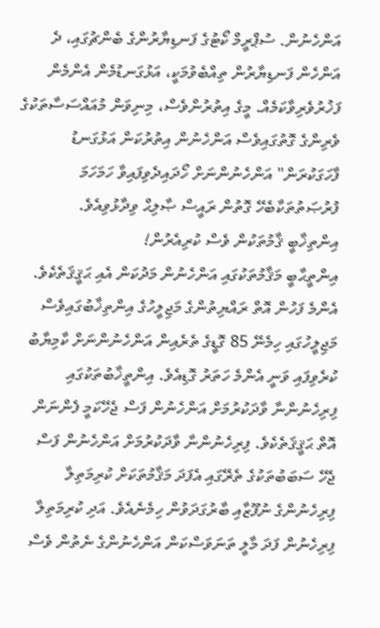އަންހެނުން. ސުޕްރީމް ކޯޓުގެ ފަނޑިޔާރުންގެ ބެންޗުގައި، ދެ އަންހެން ފަނޑިޔާރުން ތިއްބެވުމަކީ، އަޅުގަނޑުމެން އެންމެން ފަޚުރުވެރިވާކަމެއް. މީގެ އިތުރުންވެސް، މިނިވަން މުއައްސަސާތަކުގެ ވެރިންގެ ގޮތުގައިވެސް އަންހެނުން އިތުރުކަން އަޅުގަނޑު ފާހަގަކުރަން" އަންހެނުންނަށް ހޯދައިދެވިފައިވާ ހަމަހަމަ ފުރުޞަތުތަކާބެހޭ ގޮތުން ރައީސް ޞާލިޙް ވިދާޅުވިއެވެ.
އިންތިޚާބީ ޤާމުތަކުން ވެސް ކުރިއެރުން!
އިންތީޙާބީ މަޤާމުތަކުގައި އަންހެނުން މަދުކަން އެއި ޙަޤީޤަތެކެވެ. އެންމެ ފަހުން އޮތް ރައްޔިތުންގެ މަޖިލީހުގެ އިންތިޚާބުގައިވެސް މަޖިލީހުގައި ހިމެނޭ 85 ގޮޑީގެ ތެރެއިން އަންހެނުންނަށް ކާމިޔާބު ކުރެވިފައި ވަނީ އެންމެ ހަތަރު ގޮޑިއެވެ. އިންތީޚާބުތަކުގައި ފިރިހެނުންނާ ވާދަކުރުމަށް އަންހެނުން ފަސް ޖެހޭކަމީ ފެންނަން އޮތް ޙަޤީޤަތެކެވެ. ފިރިހެނުންނާ ވާދަކުރުމަށް އަންހެނުން ފަސް ޖެހޭ ސަބަބުތަކުގެ ތެރޭގައި އެފަދަ މަޤާމުތަކަށް ކުރިމަތިލާ ފިރިހެނުންގެ ނުފޫޒާއި ބާރުގަދަވުން ހިމެނެއެވެ. އަދި ކުރިމަތިލާ ފިރިހެނުން ފަދަ މާލީ ތަނަވަސްކަން އަންހެނުންގެ ނެތުން ވެސް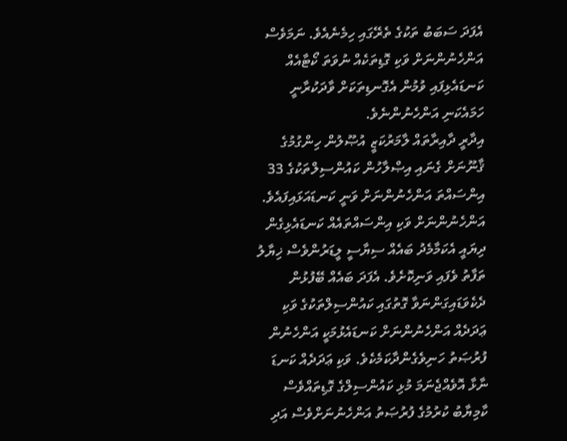އެފަދަ ސަބަބު ތަކުގެ ތެރޭގައި ހިމެނެއެވެ. ނަމަވެސް އަންހެނުންނަށް ވަކި ގޮޑިތަކެއް ނުވަތަ ކޯޓާއެއް ކަނޑައެޅިފައި ވުމުން އެގޮނޑިތަކަށް ވާދަކުރާނީ ހަމައެކަނި އަންހެނުންނެވެ.
އިދާރީ ދާއިރާތައް ލާމަރުކަޒީ އުޞޫލުން ހިންގުމުގެ ޤާނޫނަށް ގެނައި އިޞްލާހުން ކައުންސިލްތަކުގެ 33 އިންސައްތަ އަންހެނުންނަށް ވަނީ ކަނޑައަޅައިފައެވެ. އަންހެނުންނަށް ވަކި އިންސައްތައެއް ކަނޑައެޅިގެން ދިޔައީ އެކަމާމެދު ބައެއް ސިޔާސީ ލީޑަރުންވެސް ޚިޔާލު ތަފާތު ވެފައި ވަނިކޮށެވެ. އެފަދަ ބައެއް ބޭފުޅުން ދެކެވަޑައިގަންނަވާ ގޮތުގައި ކައުންސިލްތަކުގެ ވަކި ޢަދަދެއް އަންހެނުންނަށް ކަނޑައެޅުމަކީ އަންހެނުން ފުރުޞަތު ހަނިވެގެންދާކަމެކެވެ. ވަކި ޢަދަދެއް ކަނޑަ ނާޅާ އޮވެއްޖެނަމަ މުޅި ކައުންސިލްގެ ގޮޑިތައްވެސް ކާމިޔާބު ކުރުމުގެ ފުރުޞަތު އަންހެނުނަށްވެސް އަދި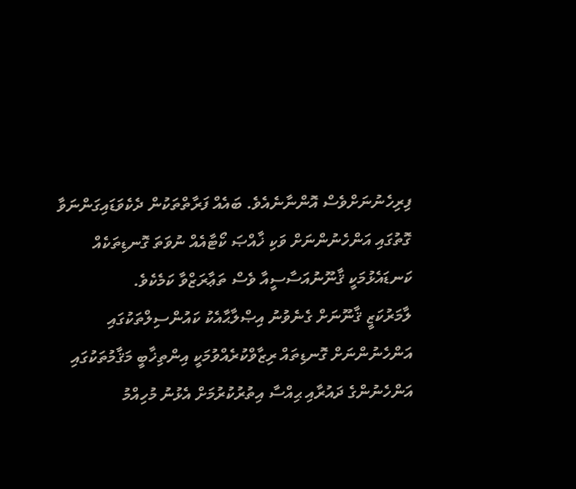ފިރިހެނުނަށްވެސް އޮންނާނެއެވެ. ބައެއް ފަރާތްތަކުން ދެކެވަޑައިގަންނަވާ ގޮތުގައި އަންހެނުންނަށް ވަކި ޚާއްޞަ ކޯޓާއެއް ނުވަތަ ގޮނޑިތަކެއް ކަނޑައެޅުމަކީ ޤާނޫނުއަސާސީއާ ވެސް ތަޢާރަޒްވާ ކަމެކެވެ.
ލާމަރުކަޒީ ޤާނޫނަށް ގެނެވުނު އިޞްލާޙާއެކު ކައުންސިލްތަކުގައި އަންހެނުންނަށް ގޮނޑިތައް ރިޒާވްކުރެއްވުމަކީ އިންތިޚާބީ މަޤާމުތަކުގައި އަންހެނުންގެ ދައުރާއި ޙިއްސާ އިތުރުކުރުމަށް އެޅުނު މުހިއްމު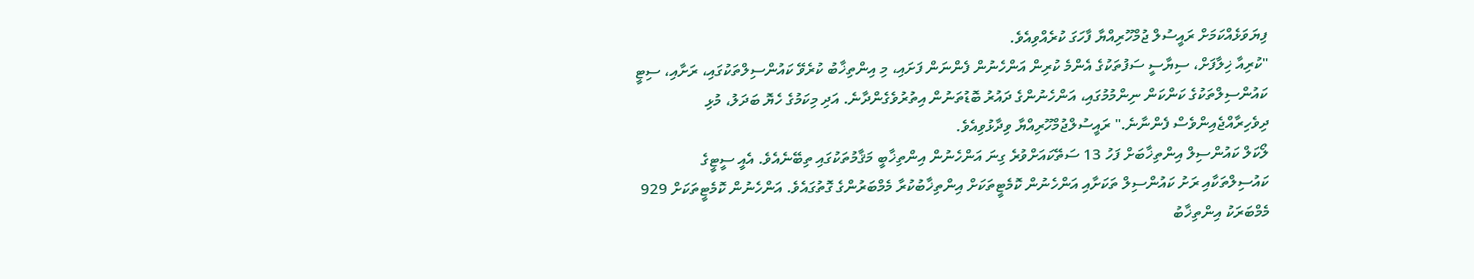ފިޔަވަޅެއްކަމަށް ރައީސުލް ޖުމްހޫރިއްޔާ ފާހަގަ ކުރެއްވިއެވެ.
"ކުރިއާ ޚިލާފަށް، ސިޔާސީ ސަފުތަކުގެ އެންމެ ކުރިން އަންހެނުން ފެންނަން ފަށައި، މި އިންތިޚާބު ކުރެވޭ ކައުންސިލްތަކުގައި، ރަށާއި، ސިޓީ ކައުންސިލްތަކުގެ ކަންކަން ނިންމުމުގައި، އަންހެނުންގެ ދައުރު ބޮޑުތަނުން އިތުރުވެގެންދާނެ. އަދި މިކަމުގެ ހެޔޮ ބަދަލު، މުޅި ދިވެހިރާއްޖެއިންވެސް ފެންނާނެ." ރައީސުލްޖުމްހޫރިއްޔާ ވިދާޅުވިއެވެ.
ލޯކަލް ކައުންސިލް އިންތިޚާބަށް ފަހު 13 ސަތޭކައަށްވުރެ ގިނަ އަންހެނުން އިންތިޚާބީ މަޤާމުތަކުގައި ތިބޭނެއެވެ. އެއީ ސީޓީގެ ކައުސިލްތަކާއި ރަށު ކައުންސިލް ތަކަށާއި އަންހެނުން ކޮމެޓީތަކަށް އިންތިޚާބުކުރާ މެމްބަރުންގެ ގޮތުގައެވެ. އަންހެނުން ކޮމެޓީތަކަށް 929 މެމްބަރަކު އިންތިޚާބު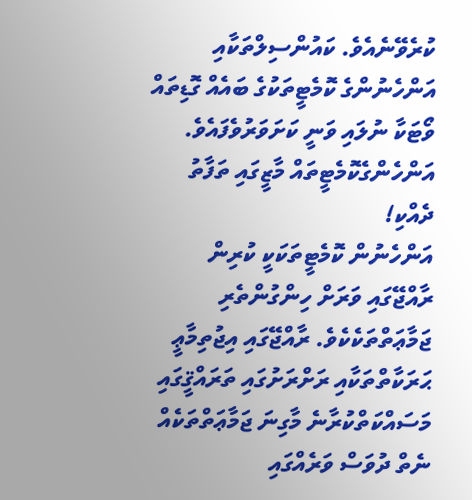ކުރެވޭނެއެވެ. ކައުންސިލްތަކާއި އަންހެނުންގެ ކޮމެޓީތަކުގެ ބައެއް ގޮޑިތައް ވޯޓަކާ ނުލައި ވަނީ ކަށަވަރުވެފައެވެ.
އަންހެންގެކޮމެޓީތައް މާޒީގައި ތަފާތު ދެއްކި!
އަންހެނުން ކޮމެޓީތަކަކީ ކުރިން ރާއްޖޭގައި ވަރަށް ހިންގުންތެރި ޖަމާޢަތްތަކެކެވެ. ރާއްޖޭގައި އިޖުތިމާޢީ ޙަރަކާތްތަކާއި ރަށްރަށުގައި ތަރައްޤީގައި މަސައްކަތްކުރާނެ މާގިނަ ޖަމާޢަތްތަކެއް ނެތް ދުވަސް ވަރެއްގައި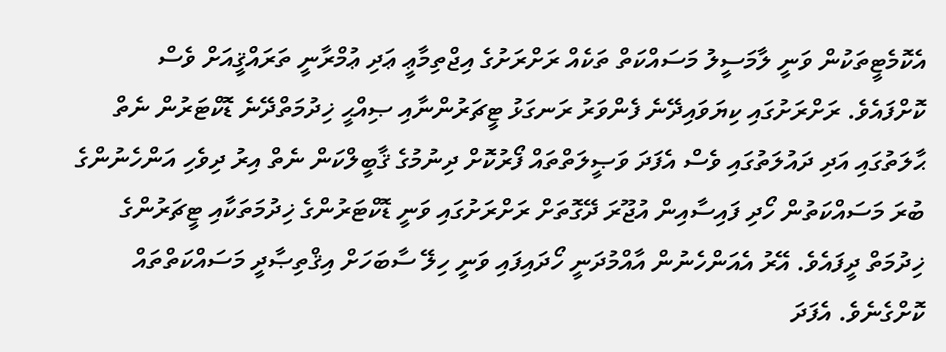އެކޮމެޓީތަކުން ވަނީ ލާމަސީލު މަސައްކަތް ތަކެއް ރަށްރަށުގެ އިޖްތިމާޢީ ޢަދި ޢުމްރާނީ ތަރައްޤީއަށް ވެސް ކޮށްފައެވެ. ރަށްރަށުގައި ކިޔަވައިދޭނެ ފެންވަރު ރަނގަޅު ޓީޗަރުންނާއި ޞިއްޙީ ޚިދުމަތްދޭނެ ޑޮކްޓަރުން ނެތް ޙާލަތުގައި އަދި ދައުލަތުގައި ވެސް އެފަދަ ވަޞީލަތްތައް ފޯރުކޮށް ދިނުމުގެ ޤާބީލްކަން ނެތް އިރު ދިވެހި އަންހެނުންގެ ބުރަ މަސައްކަތުން ހޯދި ފައިސާއިން އުޖޫރަ ދޭގޮތަށް ރަށްރަށުގައި ވަނީ ޑޮކްޓަރުންގެ ޚިދުމަތަކާއި ޓީޗަރުންގެ ޚިދުމަތް ދީފައެވެ. އޭރު އެއަންހެނުން އާއްމުދަނީ ހޯދައިފައި ވަނީ ހިލޭ ސާބަހަށް އިޤްތިޞާދީ މަސައްކަތްތައް ކޮށްގެނެވެ. އެފަދަ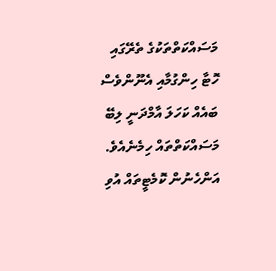މަސައްކަތްތަކުގެ ތެރޭގައި ހޮޓާ ހިންގުމާއި އެނޫންވެސް ބައެއް ކަހަލަ އާމްދަނީ ލިބޭ މަސައްކަތްތައް ހިމެނެއެވެ. އަންހެނުން ކޮމެޓީތައް އުވި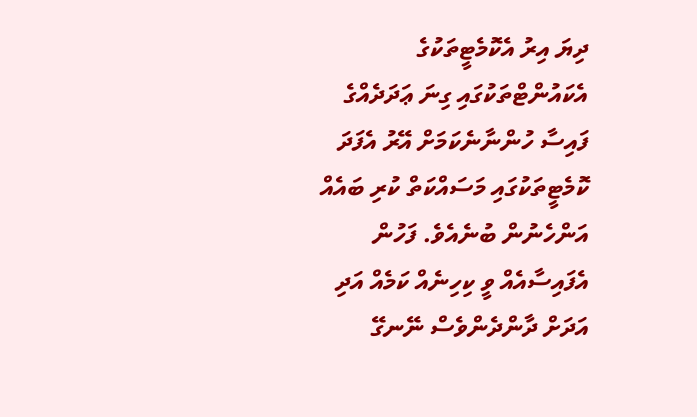ދިޔަ އިރު އެކޮމެޓީތަކުގެ އެކައުންޓްތަކުގައި ގިނަ ޢަދަދެއްގެ ފައިސާ ހުންނާނެކަމަށް އޭރު އެފަދަ ކޮމެޓީތަކުގައި މަސައްކަތް ކުރި ބައެއް އަންހެނުން ބުނެއެވެ. ފަހުން އެފައިސާއެއް ވީ ކިހިނެއް ކަމެއް އަދި އަދަށް ދާންދެންވެސް ނޭނގޭ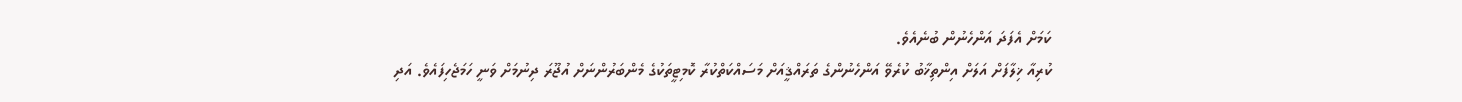ކަމަށް އެފަދަ އަންހެނުން ބުނެއެވެ.
ކުރިއާ ޚިލާފަށް އަލަށް އިންތިޚާބު ކުރެވޭ އަންހެނުންގެ ތަރައްޤީއަށް މަސައްކަތްކުރާ ކޮމިޓީތަކުގެ މެންބަރުންނަށް އުޖޫރަ ދިނުމަށް ވަނީ ހަމަޖެހިފައެވެ. އަދި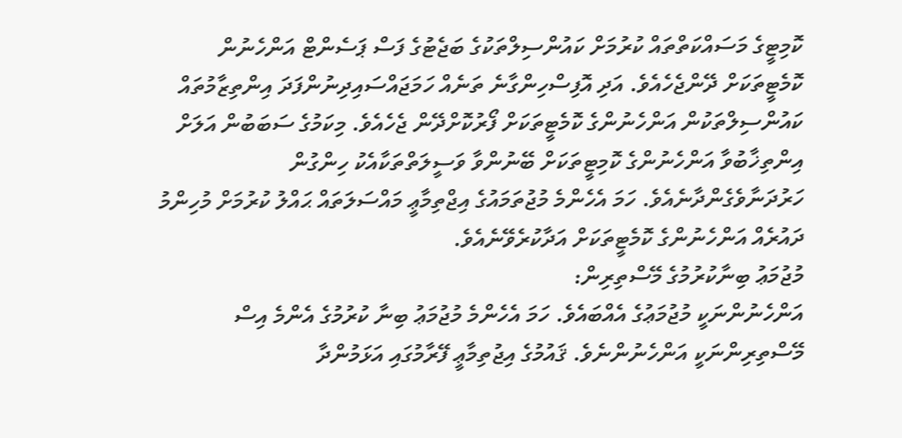ކޮމިޓީގެ މަސައްކަތްތައް ކުރުމަށް ކައުންސިލްތަކުގެ ބަޖެޓުގެ ފަސް ޕަސެންޓް އަންހެނުން ކޮމެޓީތަކަށް ދޭންޖެހެއެވެ. އަދި އޮފިސްހިންގާނެ ތަނެއް ހަމަޖައްސައިދިނުންފަދަ އިންތިޒާމުތައް ކައުންސިލްތަކުން އަންހެނުންގެ ކޮމެޓީތަކަށް ފޯރުކޮށްދޭން ޖެހެއެވެ. މިކަމުގެ ސަބަބުން އަލަށް އިންތިޚާބުވާ އަންހެނުންގެ ކޮމިޓީތަކަށް ބޭނުންވާ ވަސީލަތްތަކާއެކު ހިންގުން ހަރުދަނާވެގެންދާނެއެވެ. ހަމަ އެހެންމެ މުޖުތަމައުގެ އިޖްތިމާޢީ މައްސަލަތައް ޙައްލު ކުރުމަށް މުހިންމު ދައުރެއް އަންހެނުންގެ ކޮމެޓީތަކަށް އަދާކުރެވޭނެއެވެ.
މުޖުމަޢު ބިނާކުރުމުގެ މޭސްތިރިން:
އަންހެނުންނަކީ މުޖުމަޢުގެ އެއްބައެވެ. ހަމަ އެހެންމެ މުޖުމަޢު ބިނާ ކުރުމުގެ އެންމެ އިސް މޭސްތިރިންނަކީ އަންހެނުންނެވެ. ޤައުމުގެ އިޖުތިމާޢީ ފޭރާމުގައި އަޅަމުންދާ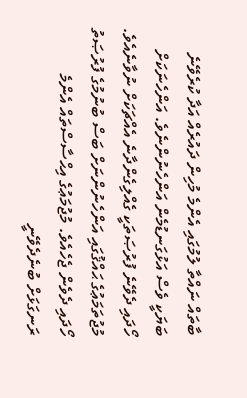ބާތައް ނައްތާ ލުމުގައި އެންމެ މުހިން ދައުރެއް އަދާ ކުރެވޭނެ ބަޔަކީ ވެސް އަޅުގަނޑުމެން އަންހެނުންނެވެ. އަންހެނަކަށް ހޯދައި ދެވޭނެ ފުރުޞަތަކީ ގެއްލިގެންދާނެ އެއްޗަކަށް ނުވާނެއެވެ. މުޖުތަމަޢުގެ ޙައްޤުގައި އަންހެނުންނަށް ބަސް ބުނުމުގެ ފުރުޞަތު ހޯދައި ދެވެން ޖެހެއެވެ. މުޖުމަޢުގެ އިޙްސާސްތައް އެންމެ ރަނގަޅަށް ބުނެދެވޭނީ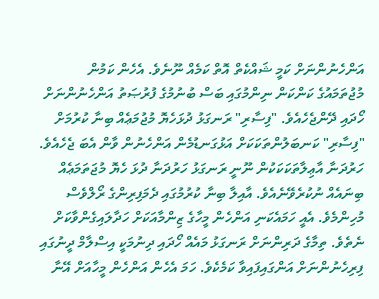އަންހެނުންނަށް ކަމީ ޝައްކެތް އޮތް ކަމެއް ނޫނެވެ. އެހެން ކަމުން މުޖުތަމައުގެ ކަންކަން ނިންމުގައި ބަސް ބުނުމުގެ ފުރުޞަތު އަންހެނުންނަށް ހޯދައި ދޭންޖެހެއެވެ. "ފިސާރި" ރަނގަޅު ދުޅަހެޔޮ މުޖުމަޢެއް ބިނާ ކުރުމަށް "ފިސާރި" ކަނބަލުންތަކަކަށް އަޅުގަނޑުމެން އަންހެނުން ވާން އެބަ ޖެހެއެވެ.
ހަރުދަނާ އާޢިލާތަކަކަކުން ނޫނީ ރަނގަޅު ހަރުދަނާ ދުޅަ ހެޔޮ މުޖަތަމަޢެއް ބިނައެއް ނުކުރެވޭނެއެވެ. އާއިލާ ބިނާ ކުރުމުގައި ދެމަފިރިންގެ ރޯލްވެސް މުހިންމެވެ. އެއީ ހަމައެކަނި އަންހެން މީހާގެ ޒިންމާއަކަށް ހަދާލައިގެންވާކަށް ނެތެވެ. ތިމާގެ ދަރިންނަށް ރަނގަޅު މައެއް ހޯދައި ދިނުމަކީ އިސްލާމް ދީނުގައި ފިރިހެނުންނަށް އަންގައިފައިވާ ކަމެކެވެ. ހަމަ އެހެން އަންހެން މީހާއަށް އޭނާ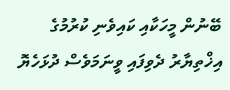ބޭނުން މީހަކާއި ކައިވެނި ކުރުމުގެ އިޚްތިޔާރު ދެވިފައި ވީނަމަވެސް ދުޅަހެޔޮ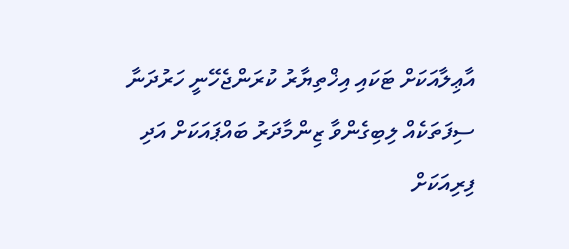އާޢިލާއަކަށް ޓަކައި އިޚްތިޔާރު ކުރަންޖެހޭނީ ހަރުދަނާ ސިފަތަކެއް ލިބިގެންވާ ޒިންމާދަރު ބައްޕައަކަށް އަދި ފިރިއަކަށް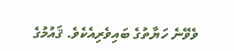ވެވޭނެ ހަޔާތުގެ ބައިވެރިއެކެވެ. ޤައުމުގެ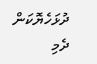ދުޅަހެޔޮކަން ދެމި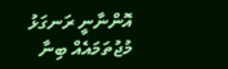އޮންނާނީ ރަނގަޅު މުޖުތަމައެއް ބިނާ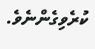ކުރެވިގެންނެވެ.